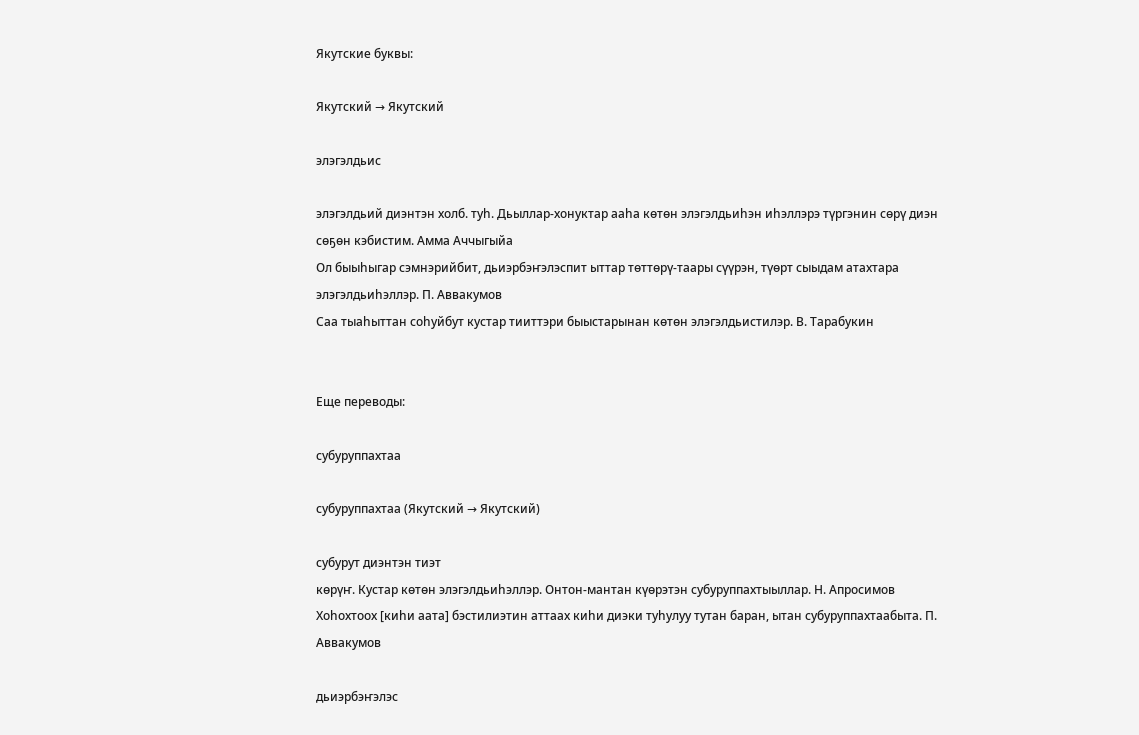Якутские буквы:

Якутский → Якутский

элэгэлдьис

элэгэлдьий диэнтэн холб. туһ. Дьыллар-хонуктар ааһа көтөн элэгэлдьиһэн иһэллэрэ түргэнин сөрү диэн сөҕөн кэбистим. Амма Аччыгыйа
Ол быыһыгар сэмнэрийбит, дьиэрбэҥэлэспит ыттар төттөрү-таары сүүрэн, түөрт сыыдам атахтара элэгэлдьиһэллэр. П. Аввакумов
Саа тыаһыттан соһуйбут кустар тииттэри быыстарынан көтөн элэгэлдьистилэр. В. Тарабукин


Еще переводы:

субуруппахтаа

субуруппахтаа (Якутский → Якутский)

субурут диэнтэн тиэт
көрүҥ. Кустар көтөн элэгэлдьиһэллэр. Онтон-мантан күөрэтэн субуруппахтыыллар. Н. Апросимов
Хоһохтоох [киһи аата] бэстилиэтин аттаах киһи диэки туһулуу тутан баран, ытан субуруппахтаабыта. П. Аввакумов

дьиэрбэҥэлэс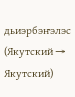дьиэрбэҥэлэс (Якутский → Якутский)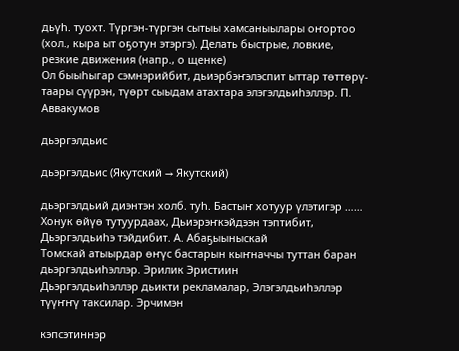дьүһ. туохт. Түргэн-түргэн сытыы хамсаныылары оҥортоо (хол., кыра ыт оҕотун этэргэ). Делать быстрые, ловкие, резкие движения (напр., о щенке)
Ол быыһыгар сэмнэрийбит, дьиэрбэҥэлэспит ыттар төттөрү-таары сүүрэн, түөрт сыыдам атахтара элэгэлдьиһэллэр. П. Аввакумов

дьэргэлдьис

дьэргэлдьис (Якутский → Якутский)

дьэргэлдьий диэнтэн холб. туһ. Бастыҥ хотуур үлэтигэр …… Хонук өйүө тутуурдаах, Дьиэрэҥкэйдээн тэптибит, Дьэргэлдьиһэ тэйдибит. А. Абаҕыыныскай
Томскай атыырдар өҥүс бастарын кыҥначчы туттан баран дьэргэлдьиһэллэр. Эрилик Эристиин
Дьэргэлдьиһэллэр дьикти рекламалар, Элэгэлдьиһэллэр түүҥҥү таксилар. Эрчимэн

кэпсэтиннэр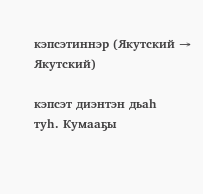кэпсэтиннэр (Якутский → Якутский)

кэпсэт диэнтэн дьаһ
туһ. Кумааҕы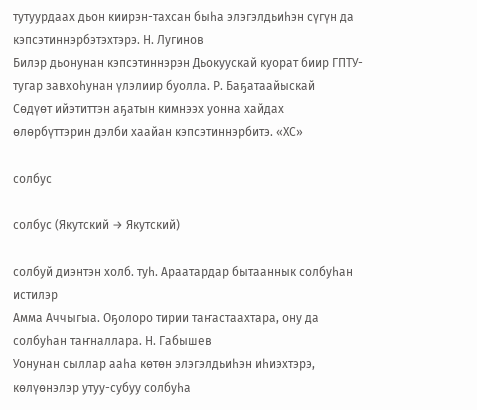тутуурдаах дьон киирэн-тахсан быһа элэгэлдьиһэн сүгүн да кэпсэтиннэрбэтэхтэрэ. Н. Лугинов
Билэр дьонунан кэпсэтиннэрэн Дьокуускай куорат биир ГПТУ-тугар завхоһунан үлэлиир буолла. Р. Баҕатаайыскай
Сөдүөт ийэтиттэн аҕатын кимнээх уонна хайдах өлөрбүттэрин дэлби хаайан кэпсэтиннэрбитэ. «ХС»

солбус

солбус (Якутский → Якутский)

солбуй диэнтэн холб. туһ. Араатардар бытааннык солбуһан истилэр
Амма Аччыгыа. Оҕолоро тирии таҥастаахтара, ону да солбуһан таҥналлара. Н. Габышев
Уонунан сыллар ааһа көтөн элэгэлдьиһэн иһиэхтэрэ, көлүөнэлэр утуу-субуу солбуһа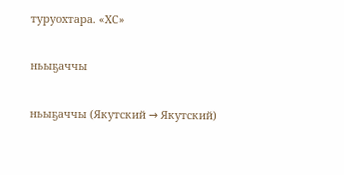туруохтара. «ХС»

ньыҕаччы

ньыҕаччы (Якутский → Якутский)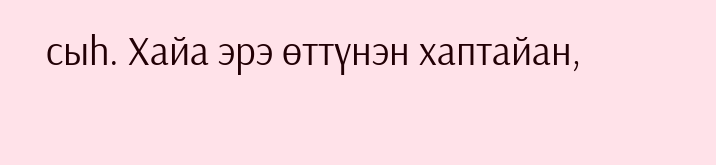сыһ. Хайа эрэ өттүнэн хаптайан,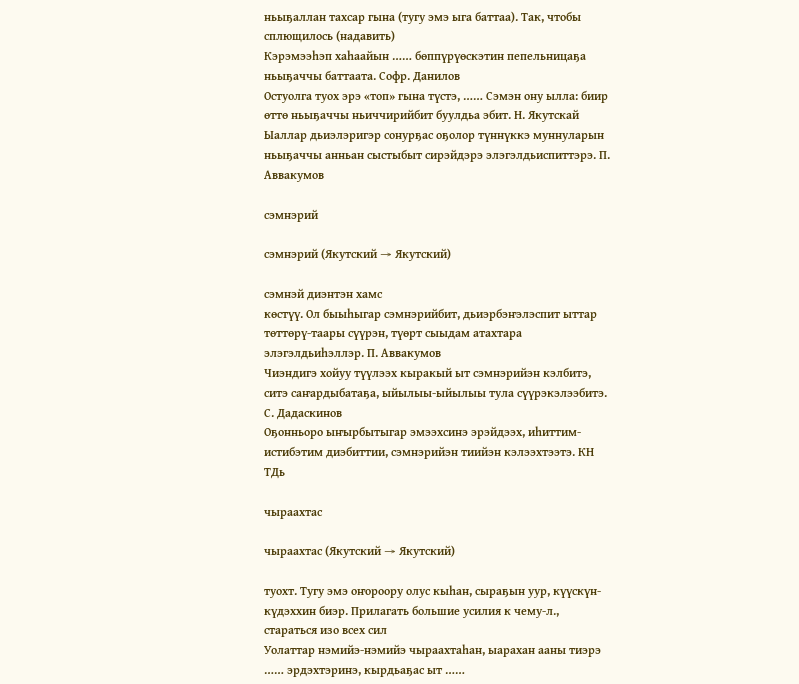ньыҕаллан тахсар гына (тугу эмэ ыга баттаа). Так, чтобы сплющилось (надавить)
Кэрэмээһэп хаһаайын …… бөппүрүөскэтин пепельницаҕа ньыҕаччы баттаата. Софр. Данилов
Остуолга туох эрэ «топ» гына түстэ, …… Сэмэн ону ылла: биир өттө ньыҕаччы ньиччирийбит буулдьа эбит. Н. Якутскай
Ыаллар дьиэлэригэр сонурҕас оҕолор түннүккэ муннуларын ньыҕаччы анньан сыстыбыт сирэйдэрэ элэгэлдьиспиттэрэ. П. Аввакумов

сэмнэрий

сэмнэрий (Якутский → Якутский)

сэмнэй диэнтэн хамс
көстүү. Ол быыһыгар сэмнэрийбит, дьиэрбэҥэлэспит ыттар төттөрү-таары сүүрэн, түөрт сыыдам атахтара элэгэлдьиһэллэр. П. Аввакумов
Чиэндигэ хойуу түүлээх кыракый ыт сэмнэрийэн кэлбитэ, ситэ саҥардыбатаҕа, ыйылыы-ыйылыы тула сүүрэкэлээбитэ. С. Дадаскинов
Оҕонньоро ыҥырбытыгар эмээхсинэ эрэйдээх, иһиттим-истибэтим диэбиттии, сэмнэрийэн тиийэн кэлээхтээтэ. КН ТДь

чыраахтас

чыраахтас (Якутский → Якутский)

туохт. Тугу эмэ оҥороору олус кыһан, сыраҕын уур, күүскүн-күдэххин биэр. Прилагать большие усилия к чему-л., стараться изо всех сил
Уолаттар нэмийэ-нэмийэ чыраахтаһан, ыарахан ааны тиэрэ …… эрдэхтэринэ, кырдьаҕас ыт ……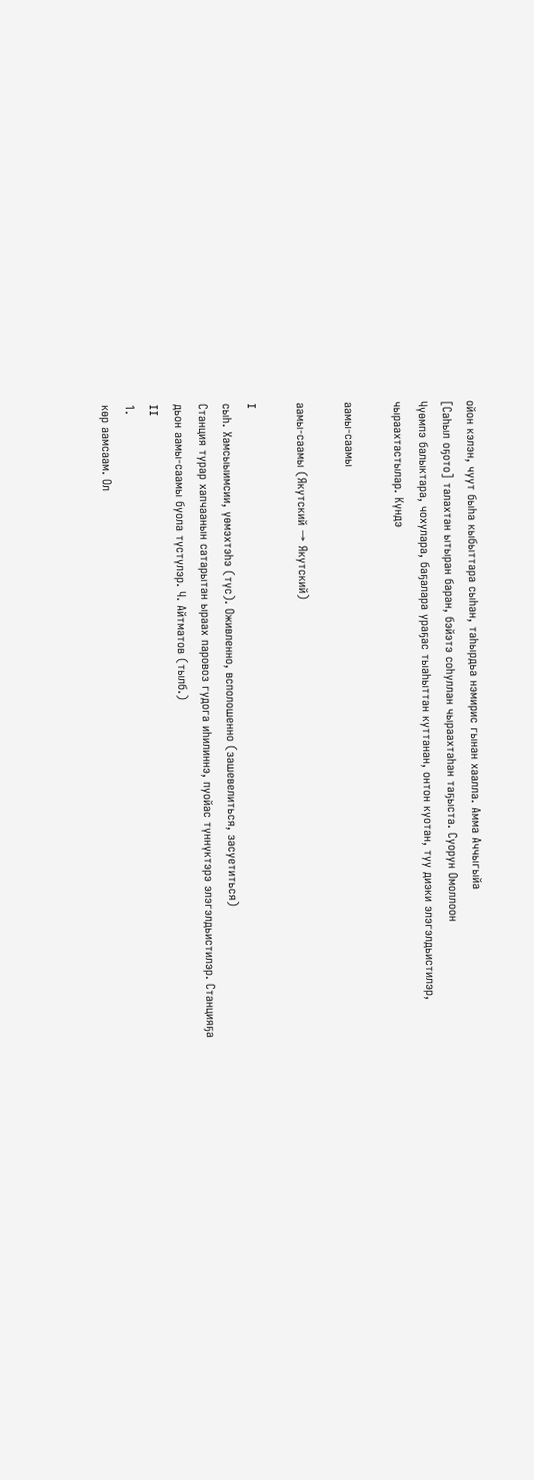ойон кэлэн, чуут быһа кыбыттара сыһан, таһырдьа нэмирис гынан хаалла. Амма Аччыгыйа
[Саһыл оҕото] талахтан ытыран баран, бэйэтэ соһуллан чыраахтаһан таҕыста. Суорун Омоллоон
Чүөмпэ балыктара, чохулара, баҕалара ураҕас тыаһыттан куттанан, онтон куотан, туу диэки элэгэлдьистилэр, чыраахтастылар. Күндэ

аамы-саамы

аамы-саамы (Якутский → Якутский)

I
сыһ. Хамсыыимсии, үөмэхтэһэ (түс). Оживленно, всполошенно (зашевелиться, засуетиться)
Станция турар хапчаанын сатарытан ыраах паровоз гудога иһилиннэ, пуойас түннүктэрэ элэгэлдьистилэр. Станцияҕа дьон аамы-саамы буола түстүлэр. Ч. Айтматов (тылб.)
II
1.
көр аамсаам. Ол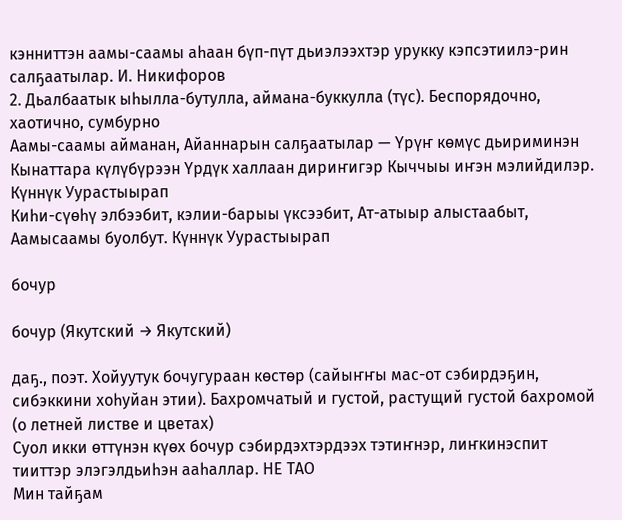кэнниттэн аамы-саамы аһаан бүп-пүт дьиэлээхтэр урукку кэпсэтиилэ-рин салҕаатылар. И. Никифоров
2. Дьалбаатык ыһылла-бутулла, аймана-буккулла (түс). Беспорядочно, хаотично, сумбурно
Аамы-саамы айманан, Айаннарын салҕаатылар — Үрүҥ көмүс дьириминэн Кынаттара күлүбүрээн Үрдүк халлаан дириҥигэр Кыччыы иҥэн мэлийдилэр. Күннүк Уурастыырап
Киһи-сүөһү элбээбит, кэлии-барыы үксээбит, Ат-атыыр алыстаабыт, Аамысаамы буолбут. Күннүк Уурастыырап

бочур

бочур (Якутский → Якутский)

даҕ., поэт. Хойуутук бочугураан көстөр (сайыҥҥы мас-от сэбирдэҕин, сибэккини хоһуйан этии). Бахромчатый и густой, растущий густой бахромой (о летней листве и цветах)
Суол икки өттүнэн күөх бочур сэбирдэхтэрдээх тэтиҥнэр, лиҥкинэспит тииттэр элэгэлдьиһэн ааһаллар. НЕ ТАО
Мин тайҕам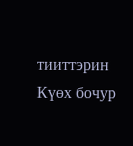тииттэрин Күөх бочур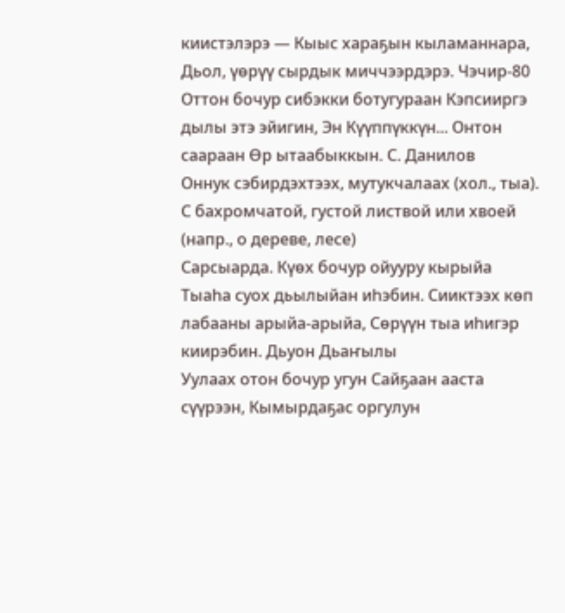киистэлэрэ — Кыыс хараҕын кыламаннара, Дьол, үөрүү сырдык миччээрдэрэ. Чэчир-80
Оттон бочур сибэкки ботугураан Кэпсииргэ дылы этэ эйигин, Эн Күүппүккүн... Онтон саараан Өр ытаабыккын. С. Данилов
Оннук сэбирдэхтээх, мутукчалаах (хол., тыа). С бахромчатой, густой листвой или хвоей (напр., о дереве, лесе)
Сарсыарда. Күөх бочур ойууру кырыйа Тыаһа суох дьылыйан иһэбин. Сииктээх көп лабааны арыйа-арыйа, Сөрүүн тыа иһигэр киирэбин. Дьуон Дьаҥылы
Уулаах отон бочур угун Сайҕаан ааста сүүрээн, Кымырдаҕас оргулун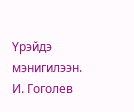Үрэйдэ мэнигилээн. И. Гоголев